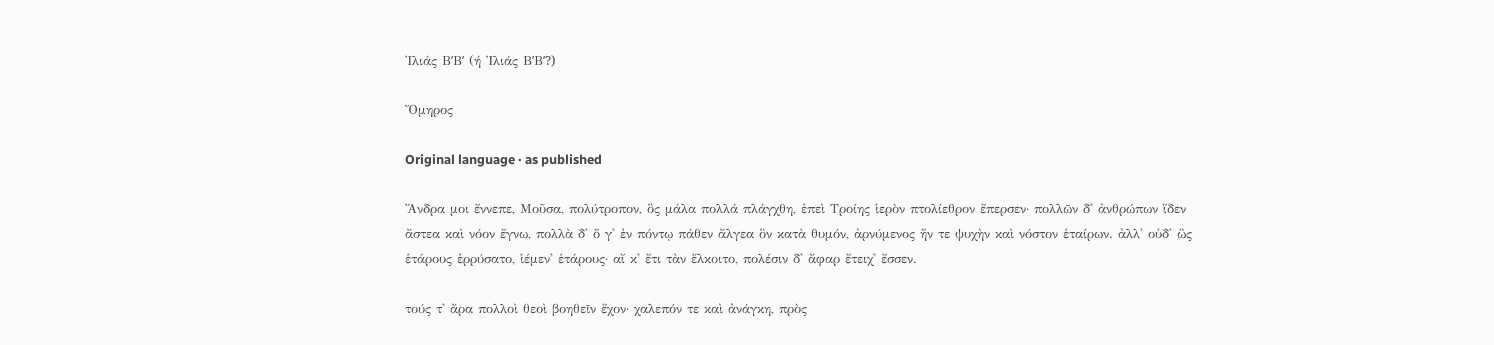Ἰλιάς ΒʹΒʹ (ή Ἰλιάς ΒʹΒʹ?)

Ὅμηρος

Original language · as published

Ἄνδρα μοι ἔννεπε, Μοῦσα, πολύτροπον, ὃς μάλα πολλά πλάγχθη, ἐπεὶ Τροίης ἱερὸν πτολίεθρον ἔπερσεν· πολλῶν δ' ἀνθρώπων ἴδεν ἄστεα καὶ νόον ἔγνω, πολλὰ δ' ὅ γ' ἐν πόντῳ πάθεν ἄλγεα ὃν κατὰ θυμόν, ἀρνύμενος ἥν τε ψυχὴν καὶ νόστον ἑταίρων. ἀλλ' οὐδ' ὣς ἑτάρους ἐρρύσατο, ἱέμεν' ἑτάρους· αἴ κ' ἔτι τὰν ἕλκοιτο, πολέσιν δ' ἄφαρ ἔτειχ' ἔσσεν.

τούς τ' ἄρα πολλοὶ θεοὶ βοηθεῖν ἔχον· χαλεπόν τε καὶ ἀνάγκη, πρὸς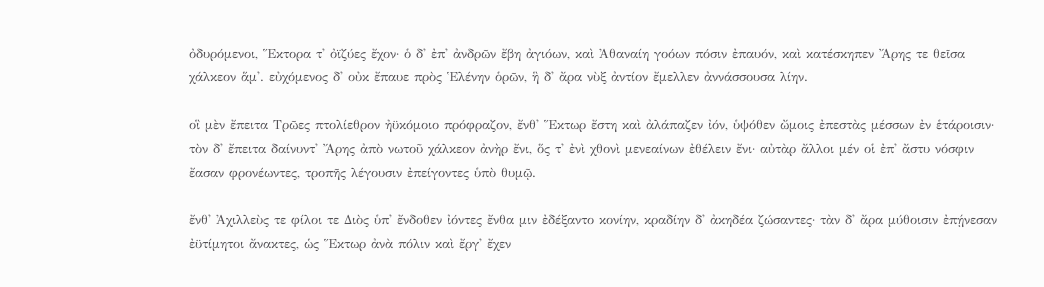ὀδυρόμενοι, Ἕκτορα τ' ὀϊζύες ἔχον· ὁ δ' ἐπ' ἀνδρῶν ἔβη ἀγιόων, καὶ Ἀθαναίη γοόων πόσιν ἐπαυόν, καὶ κατέσκηπεν Ἄρης τε θεῖσα χάλκεον ἅμ'. εὐχόμενος δ' οὐκ ἔπαυε πρὸς Ἑλένην ὁρῶν, ἣ δ' ἄρα νὺξ ἀντίον ἔμελλεν ἀννάσσουσα λίην.

οἳ μὲν ἔπειτα Τρῶες πτολίεθρον ἠϋκόμοιο πρόφραζον, ἔνθ' Ἕκτωρ ἔστη καὶ ἀλάπαζεν ἰόν, ὑψόθεν ὤμοις ἐπεστὰς μέσσων ἐν ἑτάροισιν· τὸν δ' ἔπειτα δαίνυντ' Ἄρης ἀπὸ νωτοῦ χάλκεον ἀνὴρ ἔνι, ὅς τ' ἐνὶ χθονὶ μενεαίνων ἐθέλειν ἔνι· αὐτὰρ ἄλλοι μέν οἱ ἐπ' ἄστυ νόσφιν ἔασαν φρονέωντες, τροπῆς λέγουσιν ἐπείγοντες ὑπὸ θυμῷ.

ἔνθ' Ἀχιλλεὺς τε φίλοι τε Διὸς ὑπ' ἔνδοθεν ἰόντες ἔνθα μιν ἐδέξαντο κονίην, κραδίην δ' ἀκηδέα ζώσαντες· τὰν δ' ἄρα μύθοισιν ἐπῄνεσαν ἐϋτίμητοι ἄνακτες, ὡς Ἕκτωρ ἀνὰ πόλιν καὶ ἔργ' ἔχεν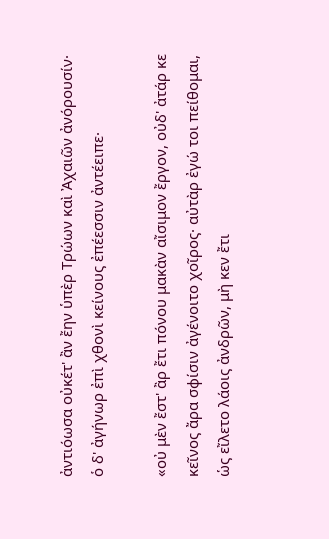ἀντιόωσα οὐκέτ' ἂν ἔην ὑπὲρ Τρώων καὶ Ἀχαιῶν ἀνόρουσίν· ὁ δ' ἀγήνωρ ἐπὶ χθονὶ κείνους ἐπέεσσιν ἀντέειπε·

«οὐ μὲν ἔστ' ἂρ ἔτι πόνου μακὰν αἴσιμον ἔργον, οὐδ' ἀτάρ κε κεῖνος ἄρα σφίσιν ἀγένοιτο χοῖρος· αὐτὰρ ἐγώ τοι πείθομαι, ὡς εἴλετο λάοις ἀνδρῶν, μὴ κεν ἔτι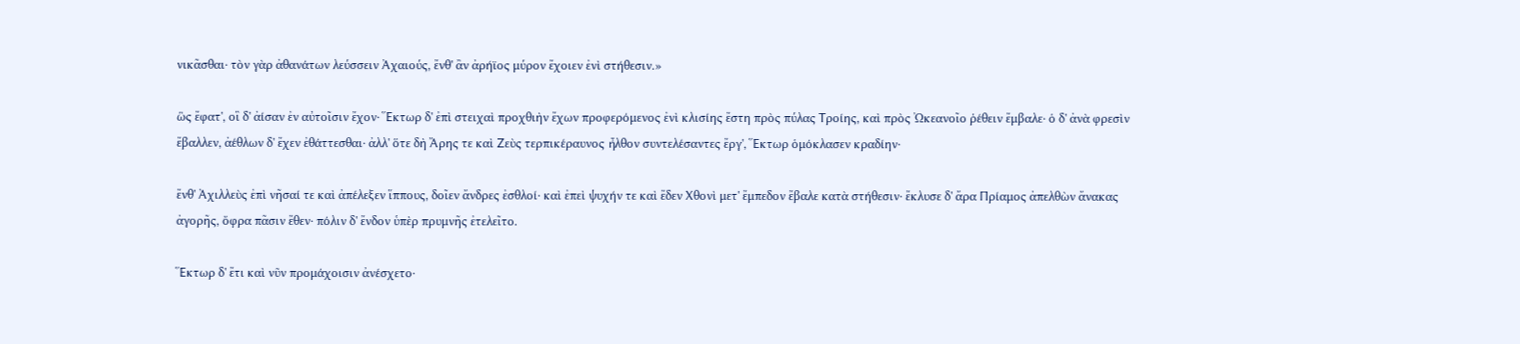νικᾶσθαι· τὸν γὰρ ἀθανάτων λεύσσειν Ἀχαιούς, ἔνθ' ἂν ἀρήϊος μύρον ἔχοιεν ἐνὶ στήθεσιν.»

ὣς ἔφατ', οἳ δ' ἀίσαν ἐν αὐτοῖσιν ἔχον· Ἕκτωρ δ' ἐπὶ στειχαὶ προχθιὴν ἔχων προφερόμενος ἐνὶ κλισίης ἔστη πρὸς πύλας Τροίης, καὶ πρὸς Ὠκεανοῖο ῥέθειν ἔμβαλε· ὁ δ' ἀνὰ φρεσὶν ἔβαλλεν, ἀέθλων δ' ἔχεν ἐθάττεσθαι· ἀλλ' ὅτε δὴ Ἄρης τε καὶ Ζεὺς τερπικέραυνος ἦλθον συντελέσαντες ἔργ', Ἕκτωρ ὁμόκλασεν κραδίην·

ἔνθ' Ἀχιλλεὺς ἐπὶ νῆσαί τε καὶ ἀπέλεξεν ἵππους, δοῖεν ἄνδρες ἐσθλοί· καὶ ἐπεὶ ψυχήν τε καὶ ἔδεν Χθονὶ μετ' ἔμπεδον ἔβαλε κατὰ στήθεσιν· ἔκλυσε δ' ἄρα Πρίαμος ἀπελθὼν ἄνακας ἀγορῆς, ὄφρα πᾶσιν ἔθεν· πόλιν δ' ἔνδον ὑπὲρ πρυμνῆς ἐτελεῖτο.

Ἕκτωρ δ' ἔτι καὶ νῦν προμάχοισιν ἀνέσχετο·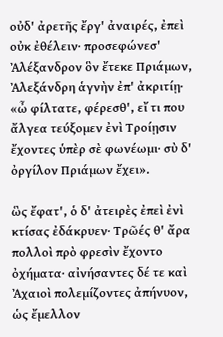οὐδ' ἀρετῆς ἔργ' ἀναιρές, ἐπεὶ οὐκ ἐθέλειν· προσεφώνεσ' Ἀλέξανδρον ὃν ἔτεκε Πριάμων, Ἀλεξάνδρη ἁγνὴν ἐπ' ἀκριτίῃ· «ὦ φίλτατε, φέρεσθ', εἴ τι που ἄλγεα τεύξομεν ἐνὶ Τροίῃσιν ἔχοντες ὑπὲρ σὲ φωνέωμι· σὺ δ' ὀργίλον Πριάμων ἔχει».

ὣς ἔφατ', ὁ δ' ἀτειρὲς ἐπεὶ ἐνὶ κτίσας ἐδάκρυεν· Τρῶές θ' ἄρα πολλοὶ πρὸ φρεσὶν ἔχοντο ὀχήματα· αἰνήσαντες δέ τε καὶ Ἀχαιοὶ πολεμίζοντες ἀπήνυον, ὡς ἔμελλον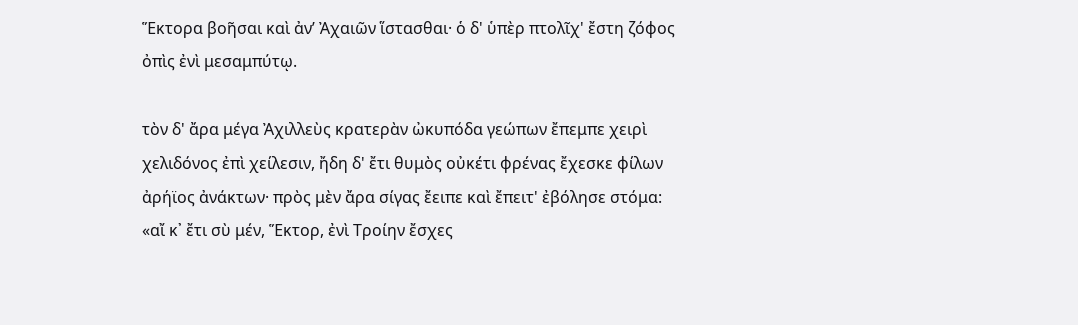Ἕκτορα βοῆσαι καὶ ἀν’ Ἀχαιῶν ἵστασθαι· ὁ δ' ὑπὲρ πτολῖχ' ἔστη ζόφος ὀπὶς ἐνὶ μεσαμπύτῳ.

τὸν δ' ἄρα μέγα Ἀχιλλεὺς κρατερὰν ὠκυπόδα γεώπων ἔπεμπε χειρὶ χελιδόνος ἐπὶ χείλεσιν, ἤδη δ' ἔτι θυμὸς οὐκέτι φρένας ἔχεσκε φίλων ἀρήϊος ἀνάκτων· πρὸς μὲν ἄρα σίγας ἔειπε καὶ ἔπειτ' ἐβόλησε στόμα: «αἴ κ᾽ ἔτι σὺ μέν, Ἕκτορ, ἐνὶ Τροίην ἔσχες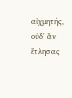αἰχμητής, οὐδ' ἂν ἔτλησας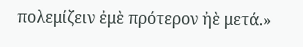πολεμίζειν ἐμὲ πρότερον ἠὲ μετά.»